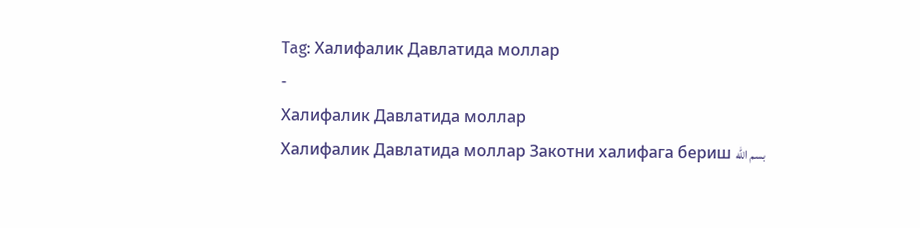Tag: Халифалик Давлатида моллар
-
Халифалик Давлатида моллар
Халифалик Давлатида моллар Закотни халифага бериш بسم الله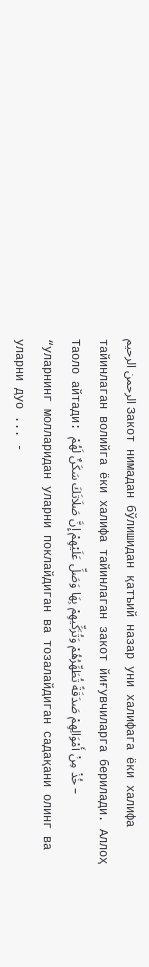الرحمن الرحيم Закот нимадан бўлишидан қатъий назар уни халифага ёки халифа тайинлаган волийга ёки халифа тайинлаган закот йиғувчиларга берилади. Аллоҳ Таоло айтади: خُذْ مِنْ أَمْوَالِهِمْ صَدَقَةً تُطَهِّرُهُمْ وَتُزَكِّيهِمْ بِهَا وَصَلِّ عَلَيْهِمْ إِنَّ صَلَاتَكَ سَكَنٌ لَهُمْ – “уларнинг молларидан уларни поклайдиган ва тозалайдиган садақани олинг ва уларни дуо ... -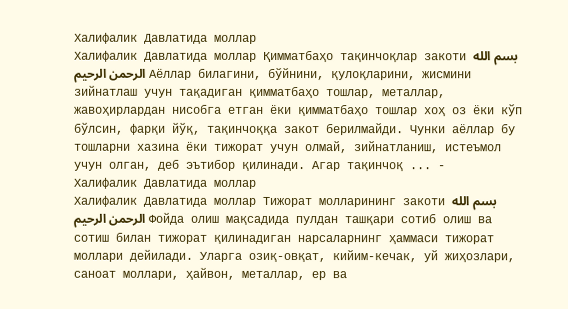Халифалик Давлатида моллар
Халифалик Давлатида моллар Қимматбаҳо тақинчоқлар закоти بسم الله الرحمن الرحيم Аёллар билагини, бўйнини, қулоқларини, жисмини зийнатлаш учун тақадиган қимматбаҳо тошлар, металлар, жавоҳирлардан нисобга етган ёки қимматбаҳо тошлар хоҳ оз ёки кўп бўлсин, фарқи йўқ, тақинчоққа закот берилмайди. Чунки аёллар бу тошларни хазина ёки тижорат учун олмай, зийнатланиш, истеъмол учун олган, деб эътибор қилинади. Агар тақинчоқ ... -
Халифалик Давлатида моллар
Халифалик Давлатида моллар Тижорат молларининг закоти بسم الله الرحمن الرحيم Фойда олиш мақсадида пулдан ташқари сотиб олиш ва сотиш билан тижорат қилинадиган нарсаларнинг ҳаммаси тижорат моллари дейилади. Уларга озиқ-овқат, кийим-кечак, уй жиҳозлари, саноат моллари, ҳайвон, металлар, ер ва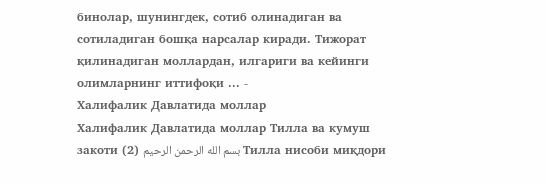бинолар, шунингдек, сотиб олинадиган ва сотиладиган бошқа нарсалар киради. Тижорат қилинадиган моллардан, илгариги ва кейинги олимларнинг иттифоқи ... -
Халифалик Давлатида моллар
Халифалик Давлатида моллар Тилла ва кумуш закоти (2) بسم الله الرحمن الرحيم Тилла нисоби миқдори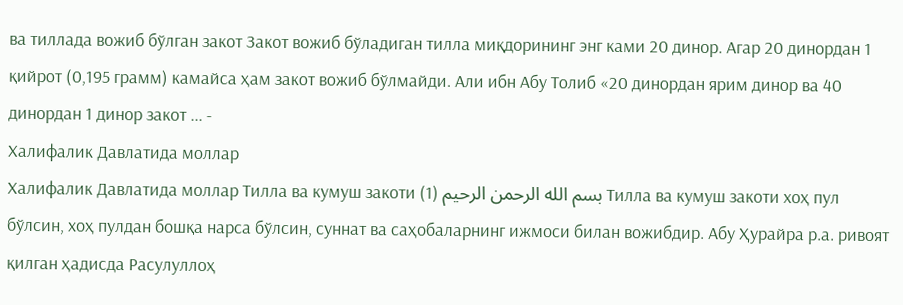ва тиллада вожиб бўлган закот Закот вожиб бўладиган тилла миқдорининг энг ками 20 динор. Агар 20 динордан 1 қийрот (0,195 грамм) камайса ҳам закот вожиб бўлмайди. Али ибн Абу Толиб «20 динордан ярим динор ва 40 динордан 1 динор закот ... -
Халифалик Давлатида моллар
Халифалик Давлатида моллар Тилла ва кумуш закоти (1) بسم الله الرحمن الرحيم Тилла ва кумуш закоти хоҳ пул бўлсин, хоҳ пулдан бошқа нарса бўлсин, суннат ва саҳобаларнинг ижмоси билан вожибдир. Абу Ҳурайра р.а. ривоят қилган ҳадисда Расулуллоҳ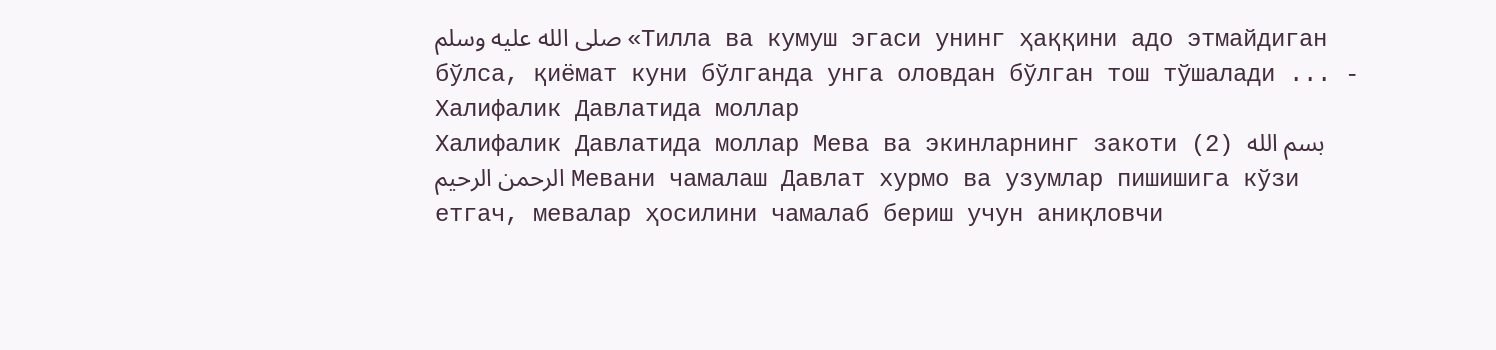صلى الله عليه وسلم «Тилла ва кумуш эгаси унинг ҳаққини адо этмайдиган бўлса, қиёмат куни бўлганда унга оловдан бўлган тош тўшалади ... -
Халифалик Давлатида моллар
Халифалик Давлатида моллар Мева ва экинларнинг закоти (2) بسم الله الرحمن الرحيم Мевани чамалаш Давлат хурмо ва узумлар пишишига кўзи етгач, мевалар ҳосилини чамалаб бериш учун аниқловчи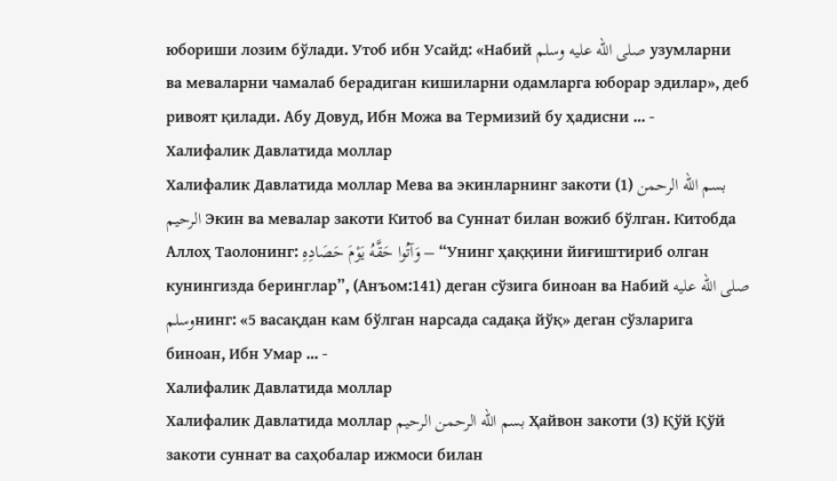юбориши лозим бўлади. Утоб ибн Усайд: «Набий صلى الله عليه وسلم узумларни ва меваларни чамалаб берадиган кишиларни одамларга юборар эдилар», деб ривоят қилади. Абу Довуд, Ибн Можа ва Термизий бу ҳадисни ... -
Халифалик Давлатида моллар
Халифалик Давлатида моллар Мева ва экинларнинг закоти (1) بسم الله الرحمن الرحيم Экин ва мевалар закоти Китоб ва Суннат билан вожиб бўлган. Китобда Аллоҳ Таолонинг: وَآتُوا حَقَّهُ يَوْمَ حَصَادِهِ – “Унинг ҳаққини йиғиштириб олган кунингизда беринглар”, (Анъом:141) деган сўзига биноан ва Набий صلى الله عليه وسلمнинг: «5 васақдан кам бўлган нарсада садақа йўқ» деган сўзларига биноан, Ибн Умар ... -
Халифалик Давлатида моллар
Халифалик Давлатида моллар بسم الله الرحمن الرحيم Ҳайвон закоти (3) Қўй Қўй закоти суннат ва саҳобалар ижмоси билан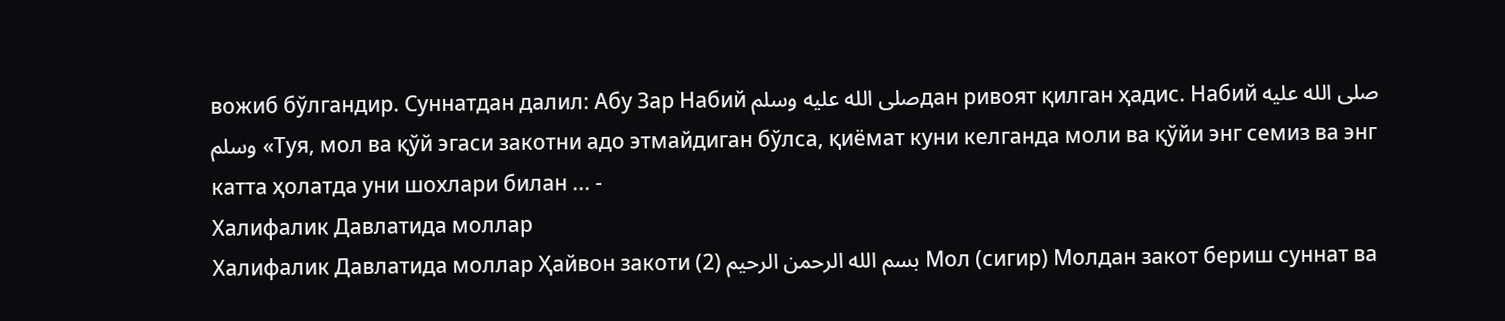вожиб бўлгандир. Суннатдан далил: Абу Зар Набий صلى الله عليه وسلمдан ривоят қилган ҳадис. Набий صلى الله عليه وسلم «Туя, мол ва қўй эгаси закотни адо этмайдиган бўлса, қиёмат куни келганда моли ва қўйи энг семиз ва энг катта ҳолатда уни шохлари билан ... -
Халифалик Давлатида моллар
Халифалик Давлатида моллар Ҳайвон закоти (2) بسم الله الرحمن الرحيم Мол (сигир) Молдан закот бериш суннат ва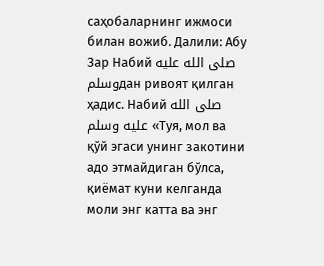саҳобаларнинг ижмоси билан вожиб. Далили: Абу Зар Набий صلى الله عليه وسلمдан ривоят қилган ҳадис. Набий صلى الله عليه وسلم «Туя, мол ва қўй эгаси унинг закотини адо этмайдиган бўлса, қиёмат куни келганда моли энг катта ва энг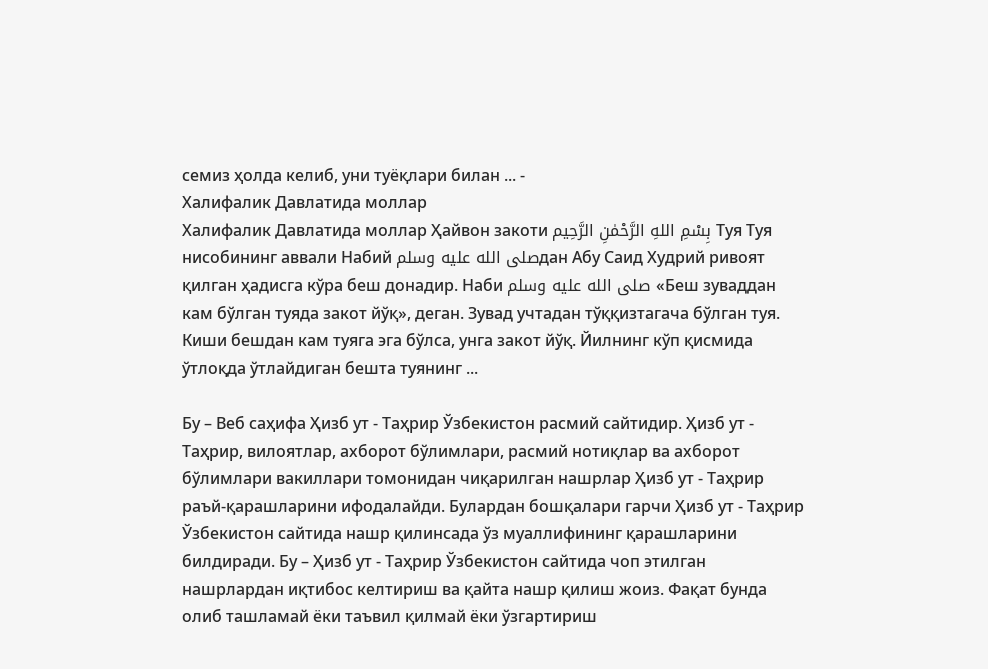семиз ҳолда келиб, уни туёқлари билан ... -
Халифалик Давлатида моллар
Халифалик Давлатида моллар Ҳайвон закоти بِسْمِ اللهِ الرَّحْمٰنِ الرَّحِيم Туя Туя нисобининг аввали Набий صلى الله عليه وسلمдан Абу Саид Худрий ривоят қилган ҳадисга кўра беш донадир. Наби صلى الله عليه وسلم «Беш зуваддан кам бўлган туяда закот йўқ», деган. Зувад учтадан тўққизтагача бўлган туя. Киши бешдан кам туяга эга бўлса, унга закот йўқ. Йилнинг кўп қисмида ўтлоқда ўтлайдиган бешта туянинг ...

Бу – Веб саҳифа Ҳизб ут - Таҳрир Ўзбекистон расмий сайтидир. Ҳизб ут - Таҳрир, вилоятлар, ахборот бўлимлари, расмий нотиқлар ва ахборот бўлимлари вакиллари томонидан чиқарилган нашрлар Ҳизб ут - Таҳрир раъй-қарашларини ифодалайди. Булардан бошқалари гарчи Ҳизб ут - Таҳрир Ўзбекистон сайтида нашр қилинсада ўз муаллифининг қарашларини билдиради. Бу – Ҳизб ут - Таҳрир Ўзбекистон сайтида чоп этилган нашрлардан иқтибос келтириш ва қайта нашр қилиш жоиз. Фақат бунда олиб ташламай ёки таъвил қилмай ёки ўзгартириш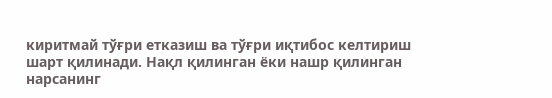киритмай тўғри етказиш ва тўғри иқтибос келтириш шарт қилинади. Нақл қилинган ёки нашр қилинган нарсанинг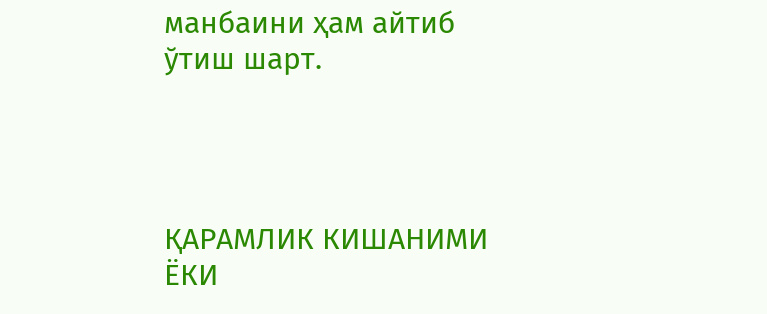манбаини ҳам айтиб ўтиш шарт.




ҚАРАМЛИК КИШАНИМИ ЁКИ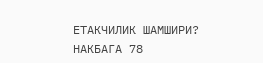ЕТАКЧИЛИК ШАМШИРИ?
НАКБАГА 78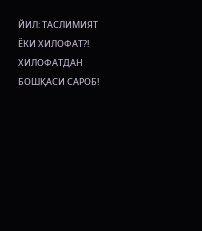ЙИЛ: ТАСЛИМИЯТ ЁКИ ХИЛОФАТ?!
ХИЛОФАТДАН БОШҚАСИ САРОБ!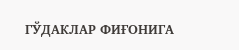ГЎДАКЛАР ФИҒОНИГА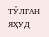ТЎЛГАН ЯҲУД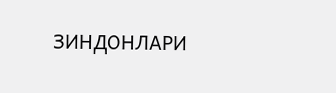ЗИНДОНЛАРИ